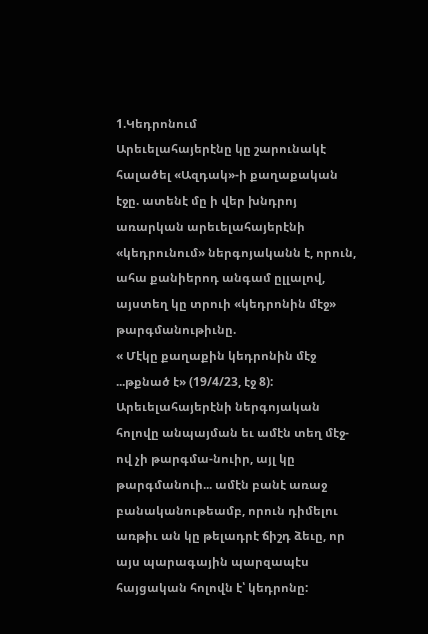1.Կեդրոնում
Արեւելահայերէնը կը շարունակէ հալածել «Ազդակ»-ի քաղաքական էջը. ատենէ մը ի վեր խնդրոյ առարկան արեւելահայերէնի «կեդրունում» ներգոյականն է, որուն, ահա քանիերոդ անգամ ըլլալով, այստեղ կը տրուի «կեդրոնին մէջ» թարգմանութիւնը.
« Մէկը քաղաքին կեդրոնին մէջ ...թքնած է» (19/4/23, էջ 8):
Արեւելահայերէնի ներգոյական հոլովը անպայման եւ ամէն տեղ մէջ-ով չի թարգմա-նուիր, այլ կը թարգմանուի... ամէն բանէ առաջ բանականութեամբ, որուն դիմելու առթիւ ան կը թելադրէ ճիշդ ձեւը, որ այս պարագային պարզապէս հայցական հոլովն է՝ կեդրոնը: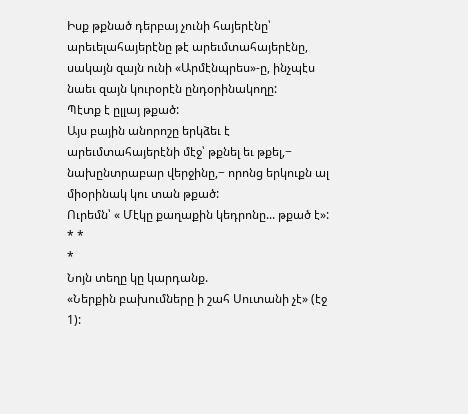Իսք թքնած դերբայ չունի հայերէնը՝ արեւելահայերէնը թէ արեւմտահայերէնը, սակայն զայն ունի «Արմէնպրես»-ը, ինչպէս նաեւ զայն կուրօրէն ընդօրինակողը:
Պէտք է ըլլայ թքած:
Այս բային անորոշը երկձեւ է արեւմտահայերէնի մէջ՝ թքնել եւ թքել,− նախընտրաբար վերջինը,− որոնց երկուքն ալ միօրինակ կու տան թքած:
Ուրեմն՝ « Մէկը քաղաքին կեդրոնը... թքած է»:
* *
*
Նոյն տեղը կը կարդանք.
«Ներքին բախումները ի շահ Սուտանի չէ» (էջ 1):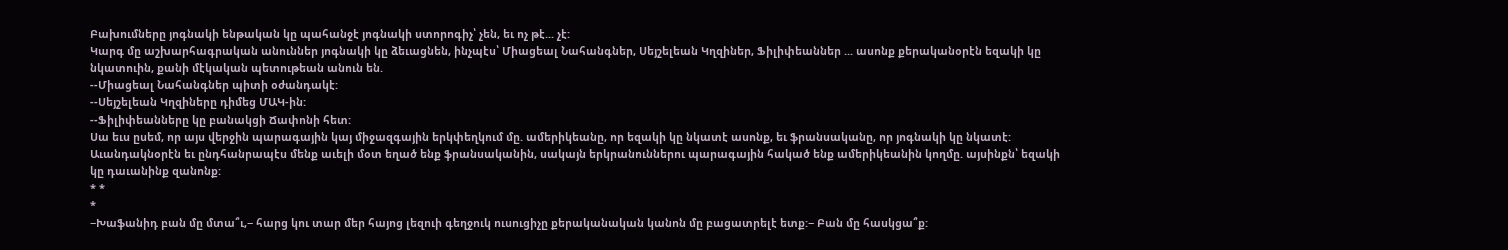Բախումները յոգնակի ենթական կը պահանջէ յոգնակի ստորոգիչ՝ չեն, եւ ոչ թէ... չէ:
Կարգ մը աշխարհագրական անուններ յոգնակի կը ձեւացնեն, ինչպէս՝ Միացեալ Նահանգներ, Սեյշելեան Կղզիներ, Ֆիլիփեաններ ... ասոնք քերականօրէն եզակի կը նկատուին, քանի մէկական պետութեան անուն են.
--Միացեալ Նահանգներ պիտի օժանդակէ:
--Սեյշելեան Կղզիները դիմեց ՄԱԿ-ին:
--Ֆիլիփեանները կը բանակցի Ճափոնի հետ:
Սա եւս ըսեմ, որ այս վերջին պարագային կայ միջազգային երկփեղկում մը. ամերիկեանը, որ եզակի կը նկատէ ասոնք, եւ ֆրանսականը, որ յոգնակի կը նկատէ: Աւանդակնօրէն եւ ընդհանրապէս մենք աւելի մօտ եղած ենք ֆրանսականին, սակայն երկրանուններու պարագային հակած ենք ամերիկեանին կողմը. այսինքն՝ եզակի կը դաւանինք զանոնք:
* *
*
−Խաֆանիդ բան մը մտա՞ւ,− հարց կու տար մեր հայոց լեզուի գեղջուկ ուսուցիչը քերականական կանոն մը բացատրելէ ետք:− Բան մը հասկցա՞ք: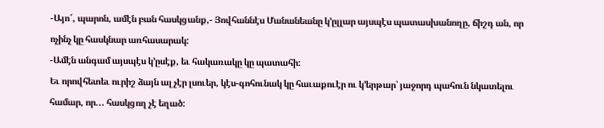−Այո՜, պարոն, ամէն բան հասկցանք,− Յովհաննէս Մանանեանը կ’ըլլար այսպէս պատասխանողը, ճիշդ ան, որ ոչինչ կը հասկնար առհասարակ:
−Ամէն անգամ այսպէս կ’ըսէք, եւ հակառակը կը պատահի:
Եւ որովհետեւ ուրիշ ձայն ալ չէր լսուեր, կէս-գոհունակ կը հաւաքուէր ու կ’երթար՝ յաջորդ պահուն նկատելու համար, որ... հասկցող չէ եղած: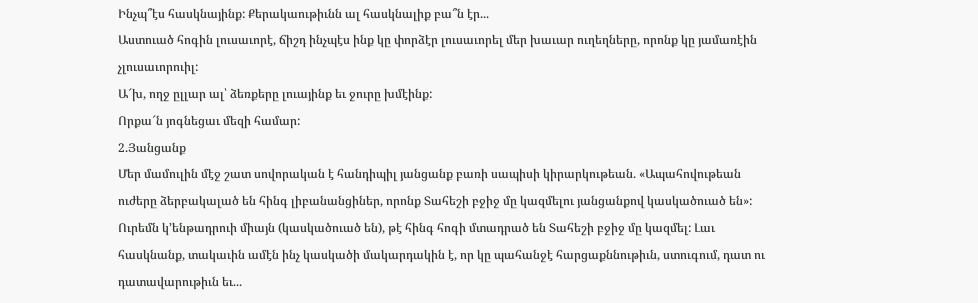Ինչպ՞էս հասկնայինք: Քերակաութիւնն ալ հասկնալիք բա՞ն էր...
Աստուած հոգին լուսաւորէ, ճիշդ ինչպէս ինք կը փորձէր լուսաւորել մեր խաւար ուղեղները, որոնք կը յամառէին չլուսաւորուիլ:
Ա՜խ, ողջ ըլլար ալ՝ ձեռքերը լուայինք եւ ջուրը խմէինք:
Որքա՜ն յոգնեցաւ մեզի համար:
2.Յանցանք
Մեր մամուլին մէջ շատ սովորական է հանդիպիլ յանցանք բառի սապիսի կիրարկութեան. «Ապահովութեան ուժերը ձերբակալած են հինգ լիբանանցիներ, որոնք Տահեշի բջիջ մը կազմելու յանցանքով կասկածուած են»:
Ուրեմն կ’ենթադրուի միայն (կասկածուած են), թէ հինգ հոգի մտադրած են Տահեշի բջիջ մը կազմել: Լաւ հասկնանք, տակաւին ամէն ինչ կասկածի մակարդակին է, որ կը պահանջէ հարցաքննութիւն, ստուգում, դատ ու դատավարութիւն եւ...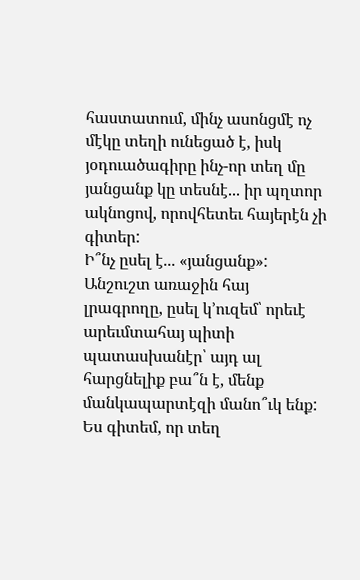հաստատում, մինչ ասոնցմէ ոչ մէկը տեղի ունեցած է, իսկ յօդուածագիրը ինչ-որ տեղ մը յանցանք կը տեսնէ... իր պղտոր ակնոցով, որովհետեւ հայերէն չի գիտեր:
Ի՞նչ ըսել է... «յանցանք»:
Անշուշտ առաջին հայ լրագրողը, ըսել կ’ուզեմ՝ որեւէ արեւմտահայ պիտի պատասխանէր՝ այդ ալ հարցնելիք բա՞ն է, մենք մանկապարտէզի մանո՞ւկ ենք:
Ես գիտեմ, որ տեղ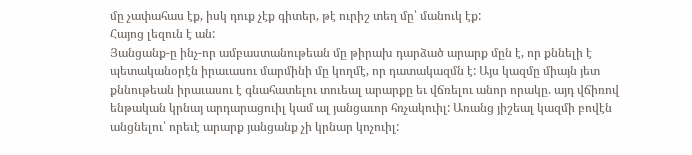մը չափահաս էք, իսկ դուք չէք գիտեր, թէ ուրիշ տեղ մը՝ մանուկ էք:
Հայոց լեզուն է ան:
Յանցանք-ը ինչ-որ ամբաստանութեան մը թիրախ դարձած արարք մըն է, որ քննելի է պետականօրէն իրաւասու մարմինի մը կողմէ, որ դատակազմն է: Այս կազմը միայն յետ քննութեան իրաւասու է գնահատելու տուեալ արարքը եւ վճռելու անոր որակը. այդ վճիռով ենթական կրնայ արդարացուիլ կամ ալ յանցաւոր հռչակուիլ: Առանց յիշեալ կազմի բովէն անցնելու՝ որեւէ արարք յանցանք չի կրնար կոչուիլ: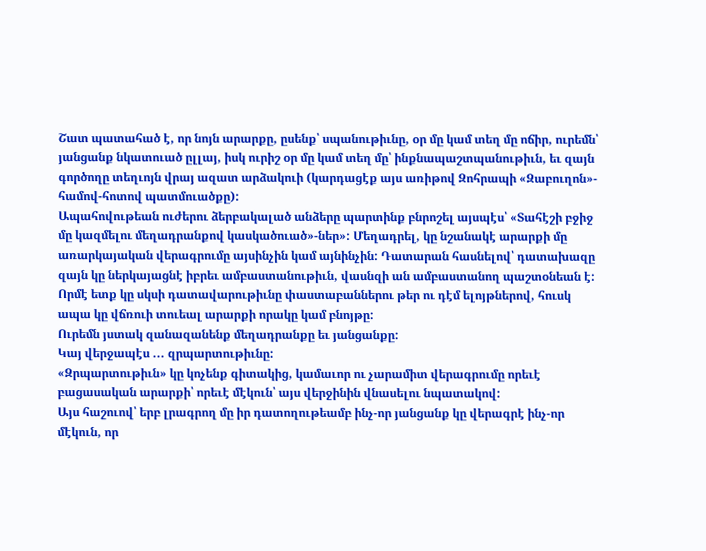Շատ պատահած է, որ նոյն արարքը, ըսենք՝ սպանութիւնը, օր մը կամ տեղ մը ոճիր, ուրեմն՝ յանցանք նկատուած ըլլայ, իսկ ուրիշ օր մը կամ տեղ մը՝ ինքնապաշտպանութիւն, եւ զայն գործողը տեղւոյն վրայ ազատ արձակուի (կարդացէք այս առիթով Զոհրապի «Զաբուղոն»- համով-հոտով պատմուածքը):
Ապահովութեան ուժերու ձերբակալած անձերը պարտինք բնրոշել այսպէս՝ «Տահէշի բջիջ մը կազմելու մեղադրանքով կասկածուած»-ներ»: Մեղադրել, կը նշանակէ արարքի մը առարկայական վերագրումը այսինչին կամ այնինչին: Դատարան հասնելով՝ դատախազը զայն կը ներկայացնէ իբրեւ ամբաստանութիւն, վասնզի ան ամբաստանող պաշտօնեան է: Որմէ ետք կը սկսի դատավարութիւնը փաստաբաններու թեր ու դէմ ելոյթներով, հուսկ ապա կը վճռուի տուեալ արարքի որակը կամ բնոյթը:
Ուրեմն յստակ զանազանենք մեղադրանքը եւ յանցանքը:
Կայ վերջապէս ... զրպարտութիւնը:
«Զրպարտութիւն» կը կոչենք գիտակից, կամաւոր ու չարամիտ վերագրումը որեւէ բացասական արարքի՝ որեւէ մէկուն՝ այս վերջինին վնասելու նպատակով:
Այս հաշուով՝ երբ լրագրող մը իր դատողութեամբ ինչ-որ յանցանք կը վերագրէ ինչ-որ մէկուն, որ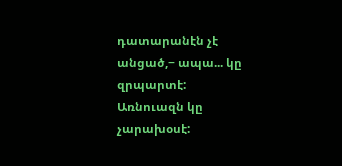դատարանէն չէ անցած,− ապա... կը զրպարտէ:
Առնուազն կը չարախօսէ: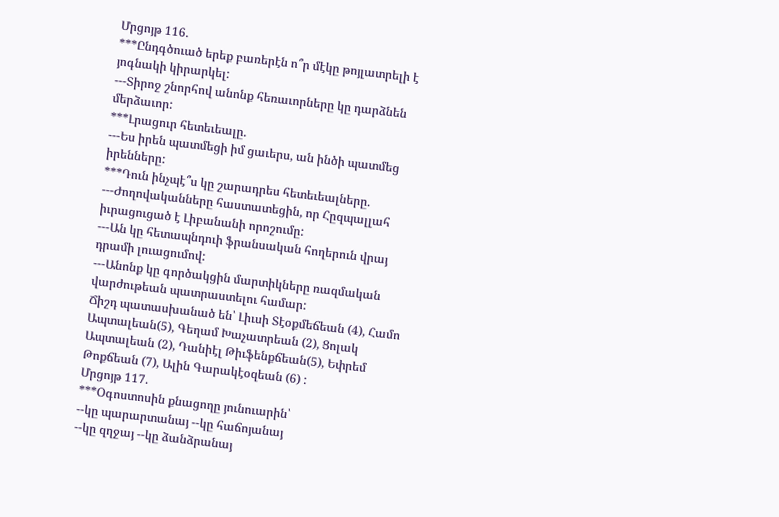Մրցոյթ 116.
***Ընդգծուած երեք բառերէն ո՞ր մէկը թոյլատրելի է յոգնակի կիրարկել:
---Տիրոջ շնորհով անոնք հեռաւորները կը դարձնեն մերձաւոր:
***Լրացուր հետեւեալը.
---Ես իրեն պատմեցի իմ ցաւերս, ան ինծի պատմեց իրենները:
***Դուն ինչպէ՞ս կը շարադրես հետեւեալները.
---Ժողովականները հաստատեցին, որ Հըզպալլահ իւրացուցած է Լիբանանի որոշումը:
---Ան կը հետապնդուի ֆրանսական հողերուն վրայ դրամի լուացումով:
---Անոնք կը գործակցին մարտիկները ռազմական վարժութեան պատրաստելու համար:
Ճիշդ պատասխանած են՝ Լիւսի Տէօքմեճեան (4), Համո Ապտալեան(5), Գեղամ Խաչատրեան (2), Ցոլակ Ապտալեան (2), Դանիէլ Թիւֆենքճեան(5), Եփրեմ Թոքճեան (7), Ալին Գարակէօզեան (6) :
Մրցոյթ 117.
***Օգոստոսին քնացողը յունուարին՝
--կը պարարտանայ --կը հաճոյանայ
--կը զղջայ --կը ձանձրանայ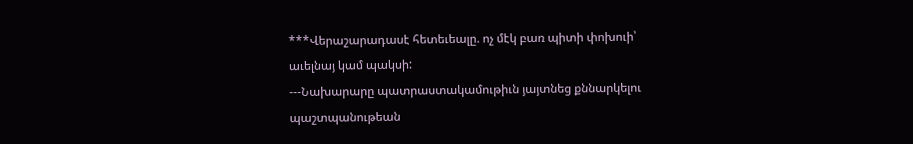***Վերաշարադասէ հետեւեալը. ոչ մէկ բառ պիտի փոխուի՝ աւելնայ կամ պակսի:
---Նախարարը պատրաստակամութիւն յայտնեց քննարկելու պաշտպանութեան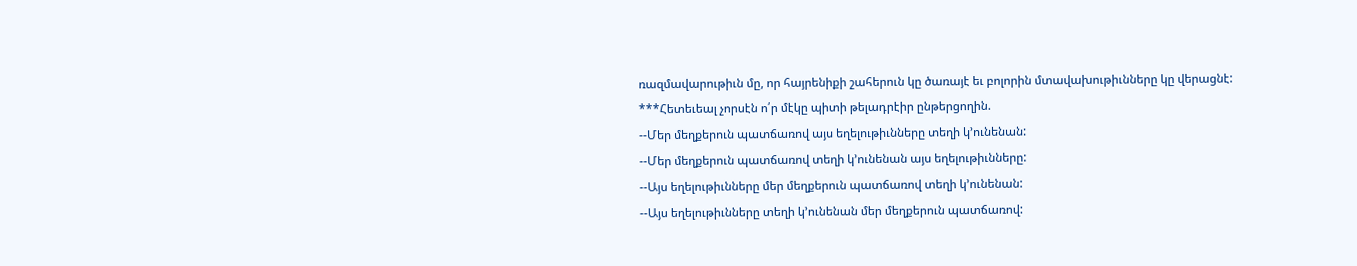ռազմավարութիւն մը, որ հայրենիքի շահերուն կը ծառայէ եւ բոլորին մտավախութիւնները կը վերացնէ:
***Հետեւեալ չորսէն ո՛ր մէկը պիտի թելադրէիր ընթերցողին.
--Մեր մեղքերուն պատճառով այս եղելութիւնները տեղի կ’ունենան:
--Մեր մեղքերուն պատճառով տեղի կ’ունենան այս եղելութիւնները:
--Այս եղելութիւնները մեր մեղքերուն պատճառով տեղի կ’ունենան:
--Այս եղելութիւնները տեղի կ’ունենան մեր մեղքերուն պատճառով: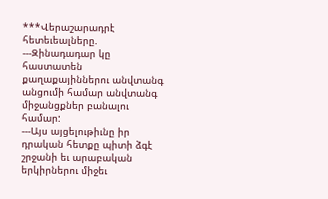***Վերաշարադրէ հետեւեալները.
---Զինադադար կը հաստատեն քաղաքայիններու անվտանգ անցումի համար անվտանգ միջանցքներ բանալու համար:
---Այս այցելութիւնը իր դրական հետքը պիտի ձգէ շրջանի եւ արաբական երկիրներու միջեւ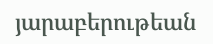յարաբերութեան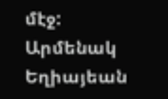մէջ:
Արմենակ Եղիայեան